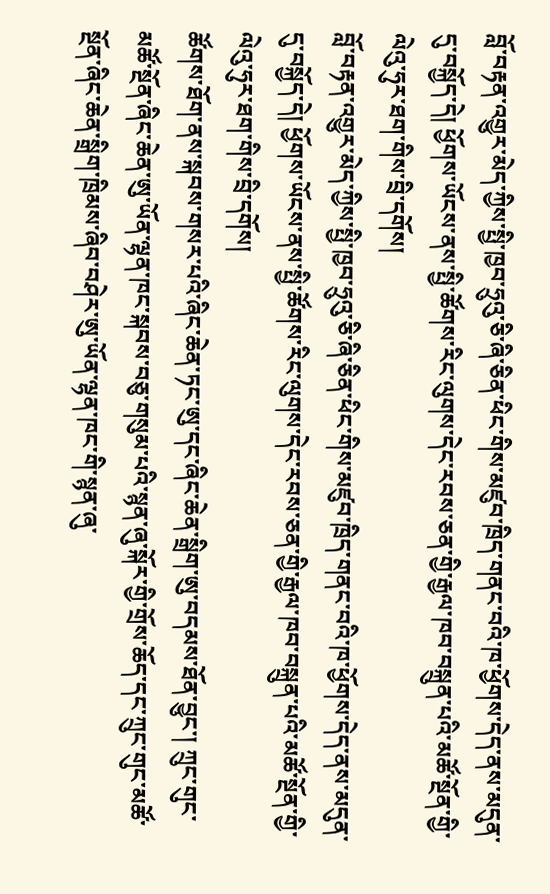བློ་བརྟན་འགྱུར་མེད་ཀྱིས་སྤྱི་ཁྱབ་ཧྲུའུ་ཅི་ཞི་ཅིན་ཕིང་གིས་མཛུབ་ཁྲིད་གནང་བའི་ཁ་ཕྱོགས་དེད་ནས་མདུན་དུ་བསྐྱོད་དེ། ཕྱོགས་ཡོངས་ནས་སྤྱི་ཚོགས་རིང་ལུགས་དེང་རབས་ཅན་གྱི་རྒྱལ་ཁབ་བསྐྲུན་པའི་མཚོ་སྔོན་གྱི་ལེའུ་ཧུར་ཐག་གིས་བྲི་དགོས།
བློ་བརྟན་འགྱུར་མེད་ཀྱིས་སྤྱི་ཁྱབ་ཧྲུའུ་ཅི་ཞི་ཅིན་ཕིང་གིས་མཛུབ་ཁྲིད་གནང་བའི་ཁ་ཕྱོགས་དེད་ནས་མདུན་དུ་བསྐྱོད་དེ། ཕྱོགས་ཡོངས་ནས་སྤྱི་ཚོགས་རིང་ལུགས་དེང་རབས་ཅན་གྱི་རྒྱལ་ཁབ་བསྐྲུན་པའི་མཚོ་སྔོན་གྱི་ལེའུ་ཧུར་ཐག་གིས་བྲི་དགོས།
ཚོགས་ཐོག་ནས་སྐབས་གསར་པའི་ཞིང་ཆེན་ཏང་ཨུ་དང་ཞིང་ཆེན་སྒྲིག་ཨུ་བདམས་ཐོན་བྱུང་། ཀྲུང་གུང་མཚོ་སྔོན་ཞིང་ཆེན་ཨུ་ཡོན་ལྷན་ཁང་སྐབས་བཅུ་གསུམ་པའི་སྙན་ཞུ་སྐོར་གྱི་གྲོས་ཆོད་དང་ཀྲུང་གུང་མཚོ་སྔོན་ཞིང་ཆེན་སྒྲིག་ཁྲིམས་ཞིབ་བཤེར་ཨུ་ཡོན་ལྷན་ཁང་གི་སྙན་ཞུ་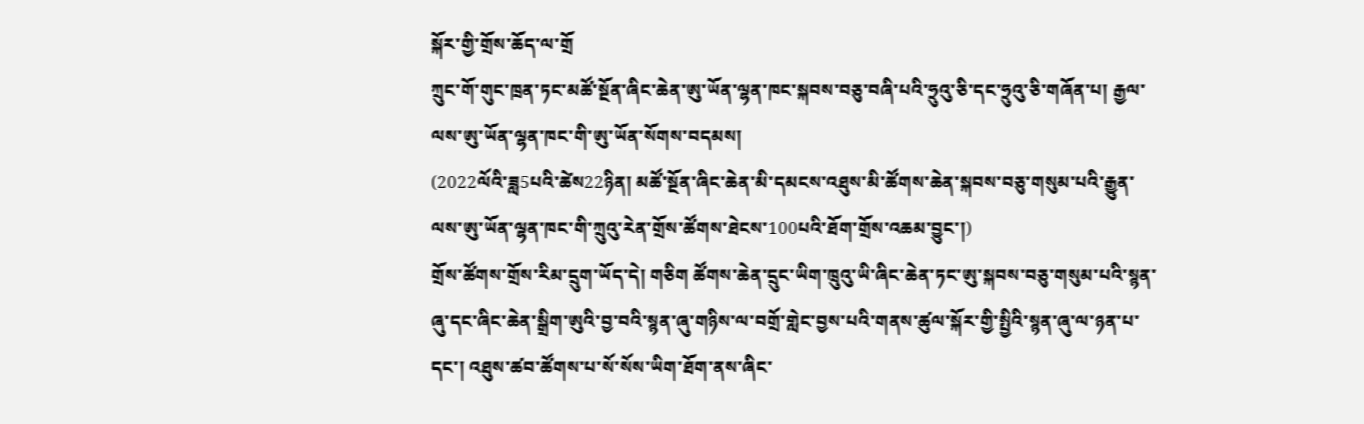སྐོར་གྱི་གྲོས་ཆོད་ལ་གྲོ
ཀྲུང་གོ་གུང་ཁྲན་ཏང་མཚོ་སྔོན་ཞིང་ཆེན་ཨུ་ཡོན་ལྷན་ཁང་སྐབས་བཅུ་བཞི་པའི་ཧྲུའུ་ཅི་དང་ཧྲུའུ་ཅི་གཞོན་པ། རྒྱལ་ལས་ཨུ་ཡོན་ལྷན་ཁང་གི་ཨུ་ཡོན་སོགས་བདམས།
(2022ལོའི་ཟླ5པའི་ཚེས22ཉིན། མཚོ་སྔོན་ཞིང་ཆེན་མི་དམངས་འཐུས་མི་ཚོགས་ཆེན་སྐབས་བཅུ་གསུམ་པའི་རྒྱུན་ལས་ཨུ་ཡོན་ལྷན་ཁང་གི་ཀྲུའུ་རེན་གྲོས་ཚོགས་ཐེངས་100པའི་ཐོག་གྲོས་འཆམ་བྱུང་།)
གྲོས་ཚོགས་གྲོས་རིམ་དྲུག་ཡོད་དེ། གཅིག ཚོགས་ཆེན་དྲུང་ཡིག་ཁྲུའུ་ཡི་ཞིང་ཆེན་ཏང་ཨུ་སྐབས་བཅུ་གསུམ་པའི་སྙན་ཞུ་དང་ཞིང་ཆེན་སྒྲིག་ཨུའི་བྱ་བའི་སྙན་ཞུ་གཉིས་ལ་བགྲོ་གླེང་བྱས་པའི་གནས་ཚུལ་སྐོར་གྱི་སྤྱིའི་སྙན་ཞུ་ལ་ཉན་པ་དང་། འཐུས་ཚབ་ཚོགས་པ་སོ་སོས་ཡིག་ཐོག་ནས་ཞིང་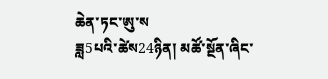ཆེན་ཏང་ཨུ་ས
ཟླ5པའི་ཚེས24ཉིན། མཚོ་སྔོན་ཞིང་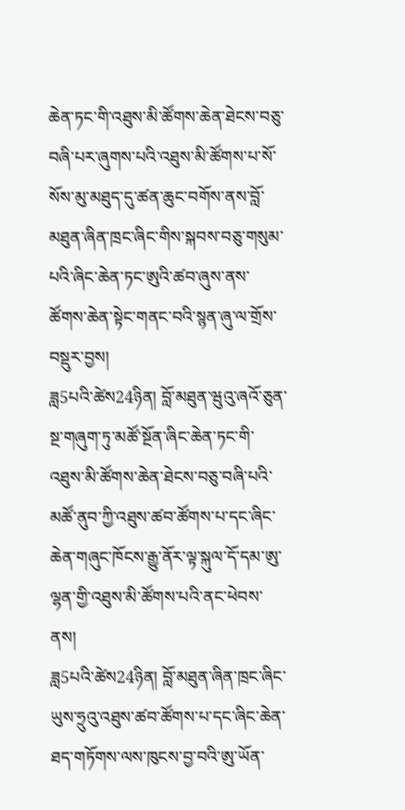ཆེན་ཏང་གི་འཐུས་མི་ཚོགས་ཆེན་ཐེངས་བཅུ་བཞི་པར་ཞུགས་པའི་འཐུས་མི་ཚོགས་པ་སོ་སོས་མུ་མཐུད་དུ་ཚན་ཆུང་བགོས་ནས་བློ་མཐུན་ཞིན་ཁྲང་ཞིང་གིས་སྐབས་བཅུ་གསུམ་པའི་ཞིང་ཆེན་ཏང་ཨུའི་ཚབ་ཞུས་ནས་ཚོགས་ཆེན་སྟེང་གནང་བའི་སྙན་ཞུ་ལ་གྲོས་བསྡུར་བྱས།
ཟླ5པའི་ཚེས24ཉིན། བློ་མཐུན་ཝུའུ་ཞའོ་ཅུན་སྔ་གཞུག་ཏུ་མཚོ་སྔོན་ཞིང་ཆེན་ཏང་གི་འཐུས་མི་ཚོགས་ཆེན་ཐེངས་བཅུ་བཞི་པའི་མཚོ་ནུབ་ཀྱི་འཐུས་ཚབ་ཚོགས་པ་དང་ཞིང་ཆེན་གཞུང་ཁོངས་རྒྱུ་ནོར་ལྟ་སྐུལ་དོ་དམ་ཨུ་ལྷན་གྱི་འཐུས་མི་ཚོགས་པའི་ནང་ཕེབས་ནས།
ཟླ5པའི་ཚེས24ཉིན། བློ་མཐུན་ཞིན་ཁྲང་ཞིང་ཡུས་ཧྲུའུ་འཐུས་ཚབ་ཚོགས་པ་དང་ཞིང་ཆེན་ཐད་གཏོགས་ལས་ཁུངས་བྱ་བའི་ཨུ་ཡོན་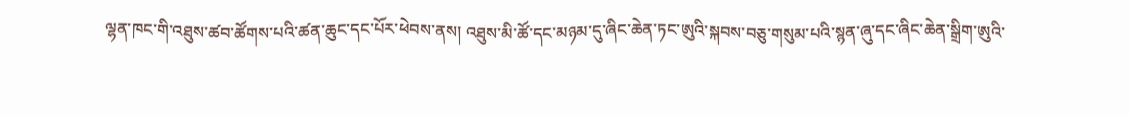ལྷན་ཁང་གི་འཐུས་ཚབ་ཚོགས་པའི་ཚན་ཆུང་དང་པོར་ཕེབས་ནས། འཐུས་མི་ཚོ་དང་མཉམ་དུ་ཞིང་ཆེན་ཏང་ཨུའི་སྐབས་བཅུ་གསུམ་པའི་སྙན་ཞུ་དང་ཞིང་ཆེན་སྒྲིག་ཨུའི་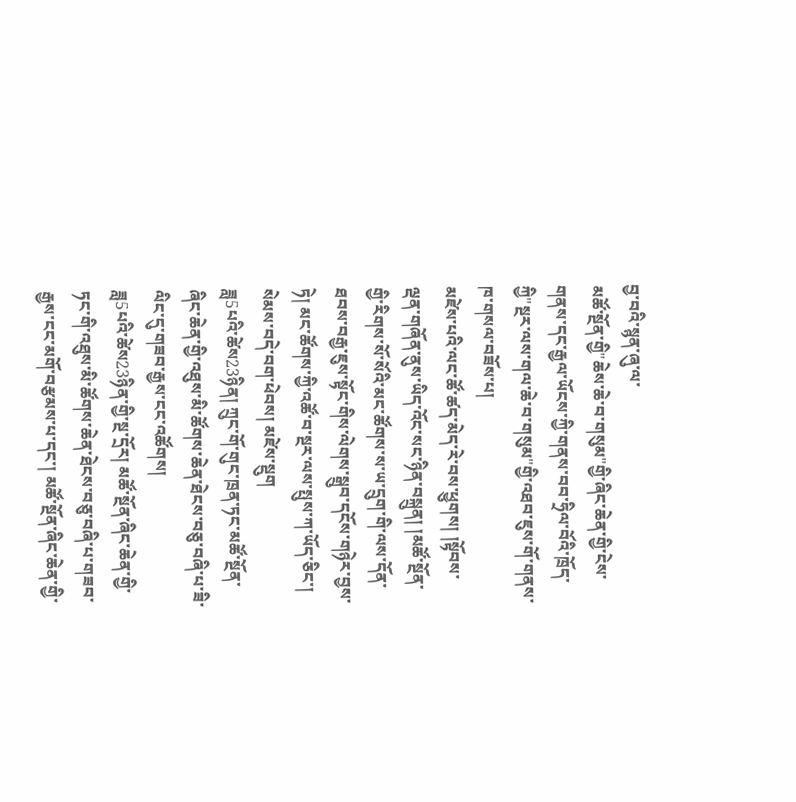བྱ་བའི་སྙན་ཞུ་ལ་
མཚོ་སྔོན་གྱི"ཆེས་ཆེ་བ་གསུམ"གྱི་ཞིང་ཆེན་གྱི་ངེས་གནས་དང་རྒྱལ་ཡོངས་ཀྱི་གནས་བབ་ཧྲིལ་བོའི་ཁྲོད་ཀྱི"སྔར་ལས་གལ་ཆེ་བ་གསུམ"གྱི་འཐབ་ཇུས་གོ་གནས་ཁ་གསལ་བཟོས་པ།
མཛེས་པའི་ལང་ཚོ་ཚད་མེད་རེ་བས་ཕྱུགས། །སྟོབས་ལྡན་གཞོན་ནུས་ཡིད་འོང་སང་ཉིན་བསྐྲུན། །མཚོ་སྔོན་གྱི་རིགས་སོ་སོའི་མང་ཚོགས་ས་ཡ་དྲུག་གི་ལས་དོན་ཐབས་བརྒྱ་ཇུས་སྟོང་གིས་ལེགས་སྒྲུབ་དངོས་གཉེར་བྱས་ཏེ། མང་ཚོགས་ཀྱི་འཚོ་བ་སྔར་ལས་སྤུས་ཀ་ཡོད་ཅིང་། སེམས་བདེ་བག་ཕེབས། མཛེས་སྡུག
ཟླ5པའི་ཚེས23ཉིན། ཀྲུང་གོ་གུང་ཁྲན་ཏང་མཚོ་སྔོན་ཞིང་ཆེན་གྱི་འཐུས་མི་ཚོགས་ཆེན་ཐེངས་བཅུ་བཞི་པ་ཟི་ལིང་དུ་གཟབ་རྒྱས་ངང་འཚོགས།
ཟླ5པའི་ཚེས23ཉིན་གྱི་སྔ་དྲོར། མཚོ་སྔོན་ཞིང་ཆེན་གྱི་ཏང་གི་འཐུས་མི་ཚོགས་ཆེན་ཐེངས་བཅུ་བཞི་པ་གཟབ་རྒྱས་ངང་མགོ་བརྩམས་པ་དང་། མཚོ་སྔོན་ཞིང་ཆེན་གྱི་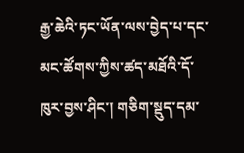རྒྱ་ཆེའི་ཏང་ཡོན་ལས་བྱེད་པ་དང་མང་ཚོགས་ཀྱིས་ཚད་མཐོའི་དོ་ཁུར་བྱས་ཤིང་། གཅིག་སྡུད་དམ་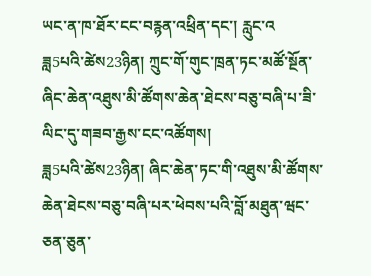ཡང་ན་ཁ་ཐོར་ངང་བརྙན་འཕྲིན་དང་། རླུང་འ
ཟླ5པའི་ཚེས23ཉིན། ཀྲུང་གོ་གུང་ཁྲན་ཏང་མཚོ་སྔོན་ཞིང་ཆེན་འཐུས་མི་ཚོགས་ཆེན་ཐེངས་བཅུ་བཞི་པ་ཟི་ལིང་དུ་གཟབ་རྒྱས་ངང་འཚོགས།
ཟླ5པའི་ཚེས23ཉིན། ཞིང་ཆེན་ཏང་གི་འཐུས་མི་ཚོགས་ཆེན་ཐེངས་བཅུ་བཞི་པར་ཕེབས་པའི་བློ་མཐུན་ཝང་ཅན་ཅུན་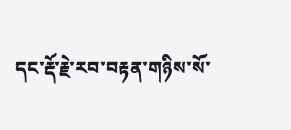དང་རྡོ་རྗེ་རབ་བརྟན་གཉིས་སོ་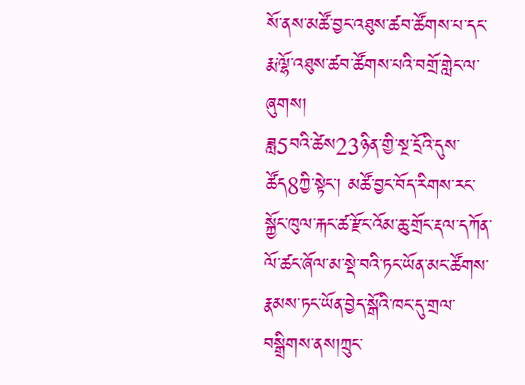སོ་ནས་མཚོ་བྱང་འཐུས་ཚབ་ཚོགས་པ་དང་རྨ་ལྷོ་འཐུས་ཚབ་ཚོགས་པའི་བགྲོ་གླེང་ལ་ཞུགས།
ཟླ5བའི་ཚེས23ཉིན་གྱི་སྔ་དྲོའི་དུས་ཚོད8ཀྱི་སྟེང་། མཚོ་བྱང་བོད་རིགས་རང་སྐྱོང་ཁུལ་རྐང་ཚ་རྫོང་འོམ་ཆུ་གྲོང་རྡལ་དཀོན་ལོ་ཚང་ཞོལ་མ་སྡེ་བའི་ཏང་ཡོན་མང་ཚོགས་རྣམས་ཏང་ཡོན་བྱེད་སྒོའི་ཁང་དུ་གྲལ་བསྒྲིགས་ནས།ཀྲུང་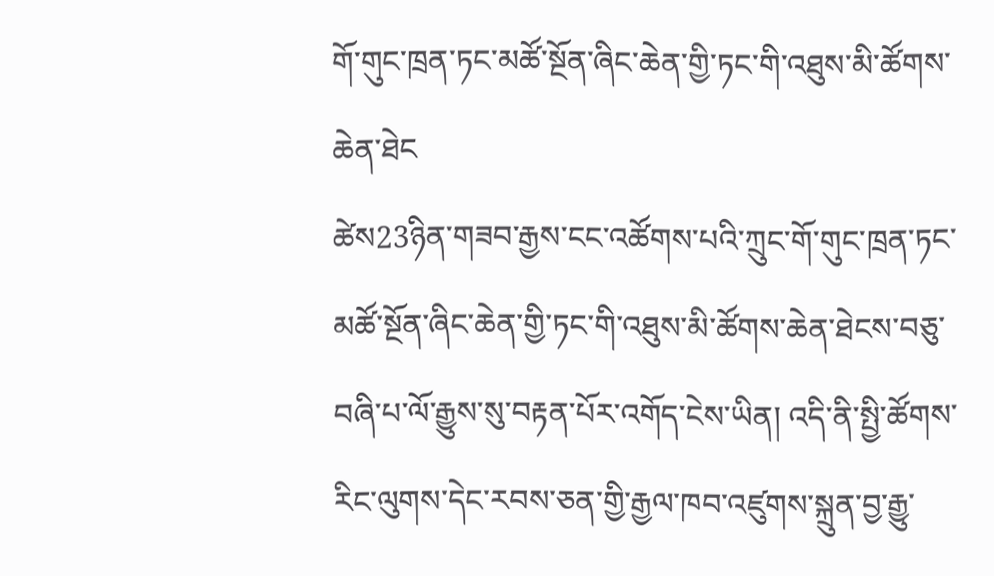གོ་གུང་ཁྲན་ཏང་མཚོ་སྔོན་ཞིང་ཆེན་གྱི་ཏང་གི་འཐུས་མི་ཚོགས་ཆེན་ཐེང
ཚེས23ཉིན་གཟབ་རྒྱས་ངང་འཚོགས་པའི་ཀྲུང་གོ་གུང་ཁྲན་ཏང་མཚོ་སྔོན་ཞིང་ཆེན་གྱི་ཏང་གི་འཐུས་མི་ཚོགས་ཆེན་ཐེངས་བཅུ་བཞི་པ་ལོ་རྒྱུས་སུ་བརྟན་པོར་འགོད་ངེས་ཡིན། འདི་ནི་སྤྱི་ཚོགས་རིང་ལུགས་དེང་རབས་ཅན་གྱི་རྒྱལ་ཁབ་འཛུགས་སྐྲུན་བྱ་རྒྱུ་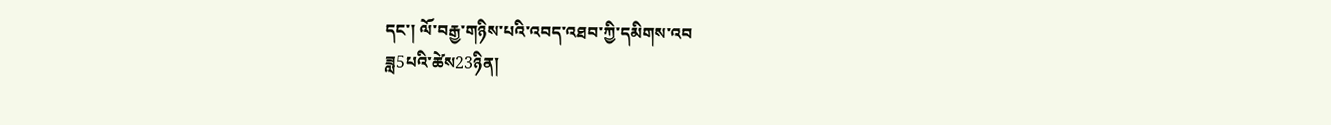དང་། ལོ་བརྒྱ་གཉིས་པའི་འབད་འཐབ་ཀྱི་དམིགས་འབ
ཟླ5པའི་ཚེས23ཉིན།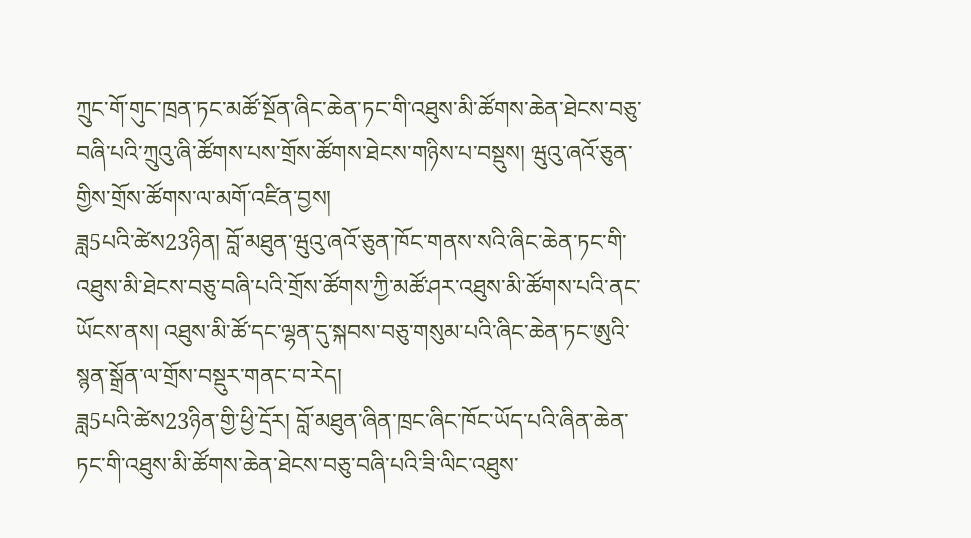ཀྲུང་གོ་གུང་ཁྲན་ཏང་མཚོ་སྔོན་ཞིང་ཆེན་ཏང་གི་འཐུས་མི་ཚོགས་ཆེན་ཐེངས་བཅུ་བཞི་པའི་ཀྲུའུ་ཞི་ཚོགས་པས་གྲོས་ཚོགས་ཐེངས་གཉིས་པ་བསྡུས། ཝུའུ་ཞའོ་ཅུན་གྱིས་གྲོས་ཚོགས་ལ་མགོ་འཛིན་བྱས།
ཟླ5པའི་ཚེས23ཉིན། བློ་མཐུན་ཝུའུ་ཞའོ་ཅུན་ཁོང་གནས་སའི་ཞིང་ཆེན་ཏང་གི་འཐུས་མི་ཐེངས་བཅུ་བཞི་པའི་གྲོས་ཚོགས་ཀྱི་མཚོ་ཤར་འཐུས་མི་ཚོགས་པའི་ནང་ཡོངས་ནས། འཐུས་མི་ཚོ་དང་ལྷན་དུ་སྐབས་བཅུ་གསུམ་པའི་ཞིང་ཆེན་ཏང་ཨུའི་སྙན་སྒྲོན་ལ་གྲོས་བསྡུར་གནང་བ་རེད།
ཟླ5པའི་ཚེས23ཉིན་གྱི་ཕྱི་དྲོར། བློ་མཐུན་ཞིན་ཁྲང་ཞིང་ཁོང་ཡོད་པའི་ཞིན་ཆེན་ཏང་གི་འཐུས་མི་ཚོགས་ཆེན་ཐེངས་བཅུ་བཞི་པའི་ཟི་ལིང་འཐུས་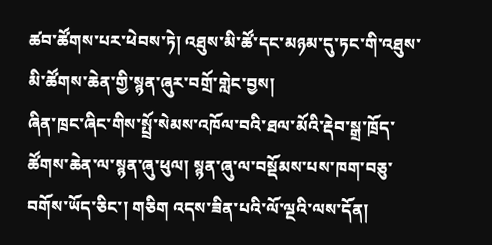ཚབ་ཚོགས་པར་ཕེབས་ཏེ། འཐུས་མི་ཚོ་དང་མཉམ་དུ་ཏང་གི་འཐུས་མི་ཚོགས་ཆེན་གྱི་སྙན་ཞུར་བགྲོ་གླེང་བྱས།
ཞིན་ཁྲང་ཞིང་གིས་སྤྲོ་སེམས་འཁོལ་བའི་ཐལ་མོའི་རྡེབ་སྒྲ་ཁྲོད་ཚོགས་ཆེན་ལ་སྙན་ཞུ་ཕུལ། སྙན་ཞུ་ལ་བསྡོམས་པས་ཁག་བཅུ་བགོས་ཡོད་ཅིང་། གཅིག འདས་ཟིན་པའི་ལོ་ལྔའི་ལས་དོན།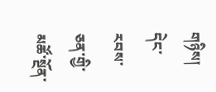གཉིས། དེང་རབས་ཅན་གྱི་མཚོ་སྔོན་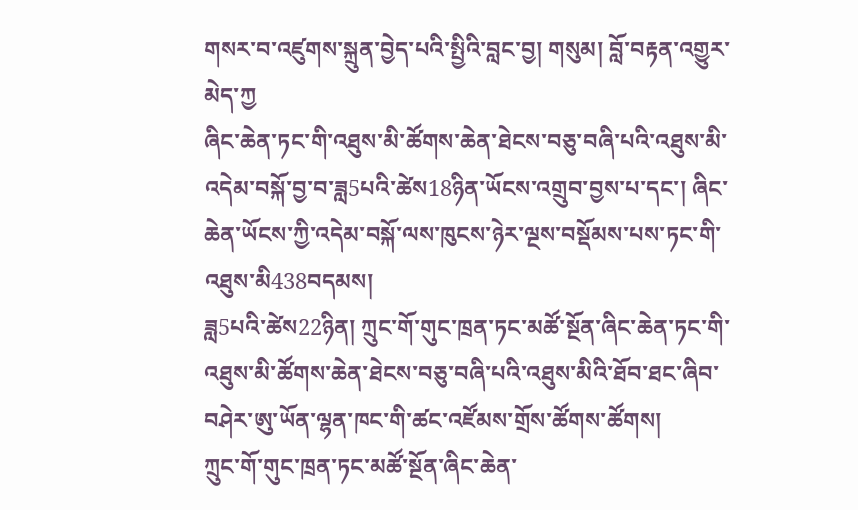གསར་བ་འཛུགས་སྐྲུན་བྱེད་པའི་སྤྱིའི་བླང་བྱ། གསུམ། བློ་བརྟན་འགྱུར་མེད་ཀྱ
ཞིང་ཆེན་ཏང་གི་འཐུས་མི་ཚོགས་ཆེན་ཐེངས་བཅུ་བཞི་པའི་འཐུས་མི་འདེམ་བསྐོ་བྱ་བ་ཟླ5པའི་ཚེས18ཉིན་ཡོངས་འགྲུབ་བྱས་པ་དང་། ཞིང་ཆེན་ཡོངས་ཀྱི་འདེམ་བསྐོ་ལས་ཁུངས་ཉེར་ལྔས་བསྡོམས་པས་ཏང་གི་འཐུས་མི438བདམས།
ཟླ5པའི་ཚེས22ཉིན། ཀྲུང་གོ་གུང་ཁྲན་ཏང་མཚོ་སྔོན་ཞིང་ཆེན་ཏང་གི་འཐུས་མི་ཚོགས་ཆེན་ཐེངས་བཅུ་བཞི་པའི་འཐུས་མིའི་ཐོབ་ཐང་ཞིབ་བཤེར་ཨུ་ཡོན་ལྷན་ཁང་གི་ཚང་འཛོམས་གྲོས་ཚོགས་ཚོགས།
ཀྲུང་གོ་གུང་ཁྲན་ཏང་མཚོ་སྔོན་ཞིང་ཆེན་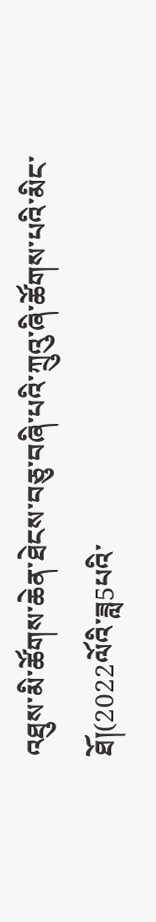འཐུས་མི་ཚོགས་ཆེན་ཐེངས་བཅུ་བཞི་པའི་ཀྲུའུ་ཞི་ཚོགས་པའི་མིང་ཐོ།(2022ལོའི་ཟླ5པའི་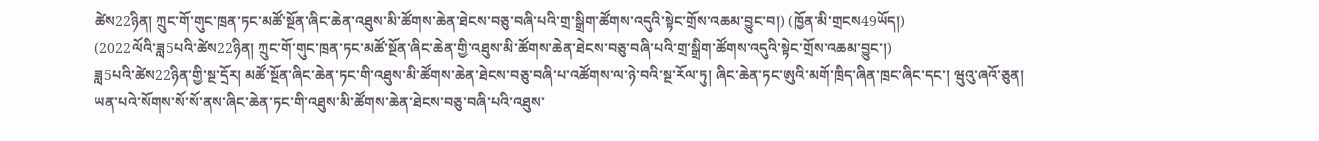ཚེས22ཉིན། ཀྲུང་གོ་གུང་ཁྲན་ཏང་མཚོ་སྔོན་ཞིང་ཆེན་འཐུས་མི་ཚོགས་ཆེན་ཐེངས་བཅུ་བཞི་པའི་གྲ་སྒྲིག་ཚོགས་འདུའི་སྟེང་གྲོས་འཆམ་བྱུང་བ།) (ཁྱོན་མི་གྲངས49ཡོད།)
(2022ལོའི་ཟླ5པའི་ཚེས22ཉིན། ཀྲུང་གོ་གུང་ཁྲན་ཏང་མཚོ་སྔོན་ཞིང་ཆེན་གྱི་འཐུས་མི་ཚོགས་ཆེན་ཐེངས་བཅུ་བཞི་པའི་གྲ་སྒྲིག་ཚོགས་འདུའི་སྟེང་གྲོས་འཆམ་བྱུང་།)
ཟླ5པའི་ཚེས22ཉིན་གྱི་སྔ་དྲོར། མཚོ་སྔོན་ཞིང་ཆེན་ཏང་གི་འཐུས་མི་ཚོགས་ཆེན་ཐེངས་བཅུ་བཞི་པ་འཚོགས་ལ་ཉེ་བའི་སྔ་རོལ་ཏུ། ཞིང་ཆེན་ཏང་ཨུའི་མགོ་ཁྲིད་ཞིན་ཁྲང་ཞིང་དང་། ཝུའུ་ཞའོ་ཅུན། ཡན་པའེ་སོགས་སོ་སོ་ནས་ཞིང་ཆེན་ཏང་གི་འཐུས་མི་ཚོགས་ཆེན་ཐེངས་བཅུ་བཞི་པའི་འཐུས་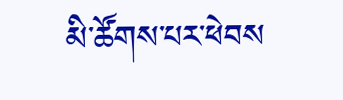མི་ཚོགས་པར་ཕེབས